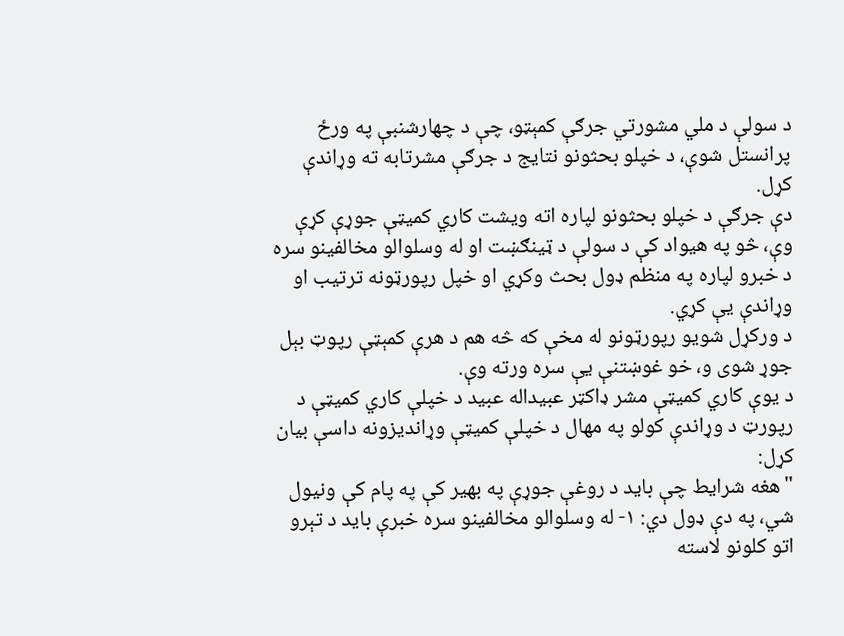د سولې د ملي مشورتي جرګې كمېټو، چې د چهارشنبې په ورځ پرانستل شوې، د خپلو بحثونو نتايج د جرګې مشرتابه ته وړاندې كړل.
دې جرګې د خپلو بحثونو لپاره اته ويشت كاري كميټې جوړې كړې وې، څو په هيواد كې د سولې د ټينګښت او له وسلوالو مخالفينو سره د خبرو لپاره په منظم ډول بحث وكړي او خپل رپورټونه ترتيب او وړاندې يې كړي.
د وركړل شويو رپورټونو له مخې كه څه هم د هرې كمېټې رپوټ بېل جوړ شوى و، خو غوښتنې يې سره ورته وې.
د يوې كاري كميټې مشر ډاكټر عبيداله عبيد د خپلې كاري كميټې د رپورټ د وړاندې كولو په مهال د خپلې كميټې وړانديزونه داسې بيان كړل:
"هغه شرايط چې بايد د روغې جوړې په بهير كې په پام كې ونيول شي، په دې ډول دي: ۱- له وسلوالو مخالفينو سره خبرې بايد د تېرو اتو كلونو لاسته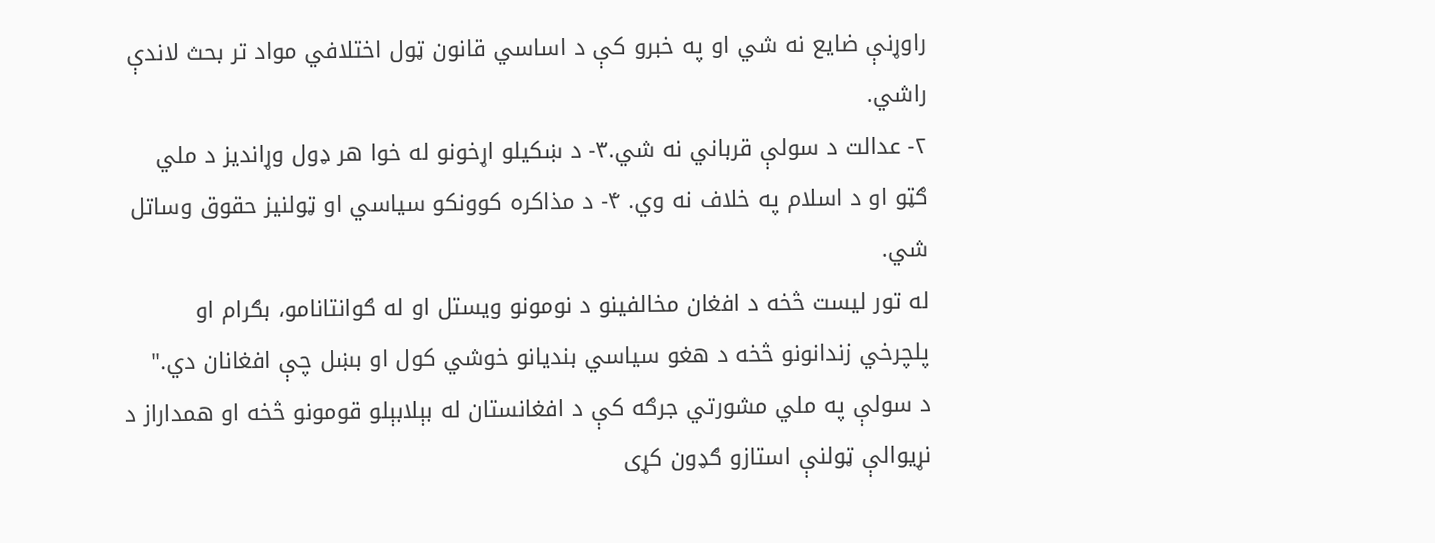راوړنې ضايع نه شي او په خبرو كې د اساسي قانون ټول اختلافي مواد تر بحث لاندې راشي.
۲- عدالت د سولې قرباني نه شي.۳- د ښكيلو اړخونو له خوا هر ډول وړانديز د ملي ګټو او د اسلام په خلاف نه وي. ۴- د مذاكره كوونكو سياسي او ټولنيز حقوق وساتل شي.
له تور ليست څخه د افغان مخالفينو د نومونو ويستل او له ګوانتانامو، بګرام او پلچرخي زندانونو څخه د هغو سياسي بنديانو خوشي كول او بښل چې افغانان دي."
د سولې په ملي مشورتي جرګه كې د افغانستان له بېلابېلو قومونو څخه او همداراز د نړيوالې ټولنې استازو ګډون كړى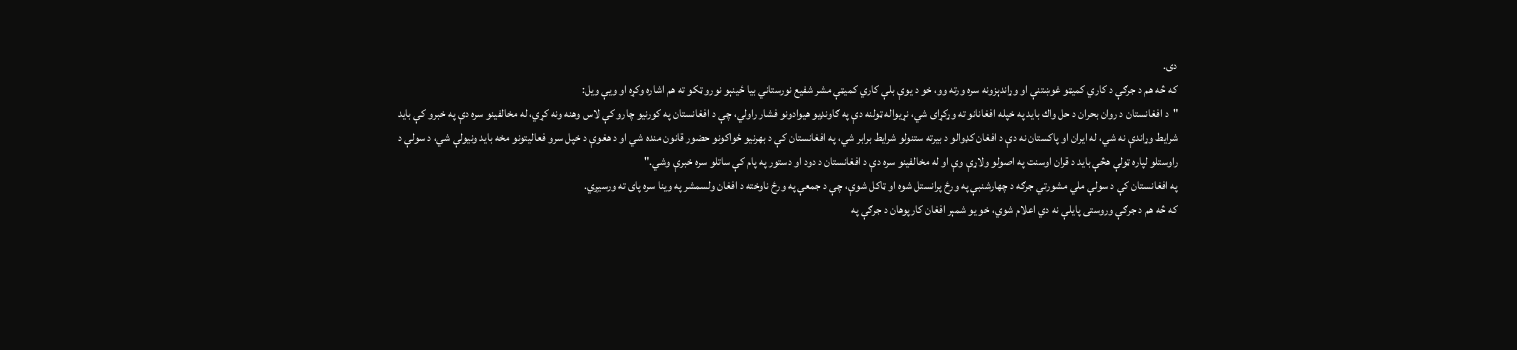دى.
كه څه هم د جرګې د كاري كميټو غوښتنې او وړاندېزونه سره ورته وو، خو د يوې بلې كاري كميټې مشر شفيع نورستاني بيا ځينېو نورو ټكو ته هم اشاره وكړه او ويې ويل:
"د افغانستان د روان بحران د حل واك بايد په خپله افغانانو ته وړكړاى شي، نړيواله ټولنه دې په ګاونډيو هيوادونو فشار راولي، چې د افغانستان په كورنيو چارو كې لاس وهنه ونه كړي، له مخالفينو سره دې په خبرو كې بايد شرايط وړاندې نه شي، له ايران او پاكستان نه دې د افغان كډوالو د بيرته ستنولو شرايط برابر شي، په افغانستان كې د بهرنيو ځواكونو حضور قانون منده شي او د هغوې د خپل سرو فعاليتونو مخه بايد ونيولې شي، د سولې د راوستلو لپاره ټولې هڅې بايد د قران اوسنت په اصولو ولاړې وې او له مخالفينو سره دې د افغانستان د دود او دستور په پام كې ساتلو سره خبرې وشي."
په افغانستان كې د سولې ملي مشورتي جرګه د چهارشنبې په ورځ پرانستل شوه او ټاكل شوې، چې د جمعې په ورځ ناوخته د افغان ولسمشر په وينا سره پاى ته ورسيږي.
كه څه هم د جرګې وروستى پايلې نه دي اعلام شوي، خو يو شمېر افغان كارپوهان د جرګې په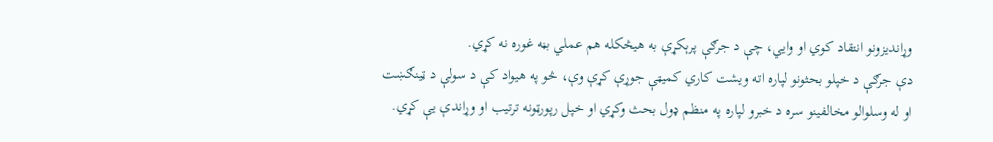وړانديزونو انتقاد كوي او وايي، چې د جرګې پرېكړې به هيڅكله هم عملي بڼه غوره نه كړي.
دې جرګې د خپلو بحثونو لپاره اته ويشت كاري كميټې جوړې كړې وې، څو په هيواد كې د سولې د ټينګښت او له وسلوالو مخالفينو سره د خبرو لپاره په منظم ډول بحث وكړي او خپل رپورټونه ترتيب او وړاندې يې كړي.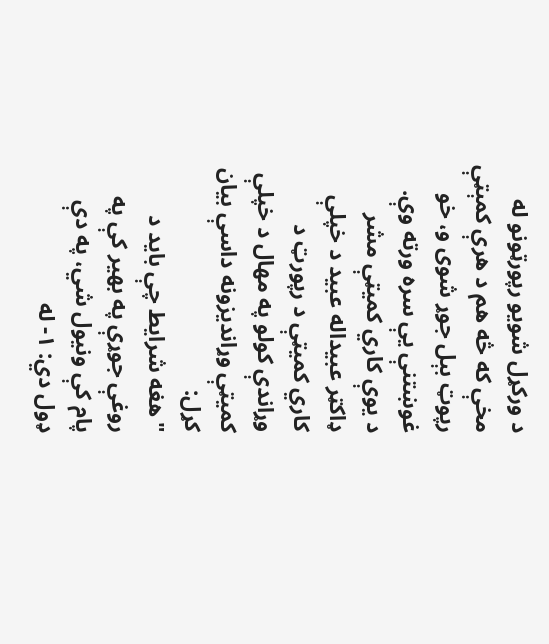د وركړل شويو رپورټونو له مخې كه څه هم د هرې كمېټې رپوټ بېل جوړ شوى و، خو غوښتنې يې سره ورته وې.
د يوې كاري كميټې مشر ډاكټر عبيداله عبيد د خپلې كاري كميټې د رپورټ د وړاندې كولو په مهال د خپلې كميټې وړانديزونه داسې بيان كړل:
"هغه شرايط چې بايد د روغې جوړې په بهير كې په پام كې ونيول شي، په دې ډول دي: ۱- له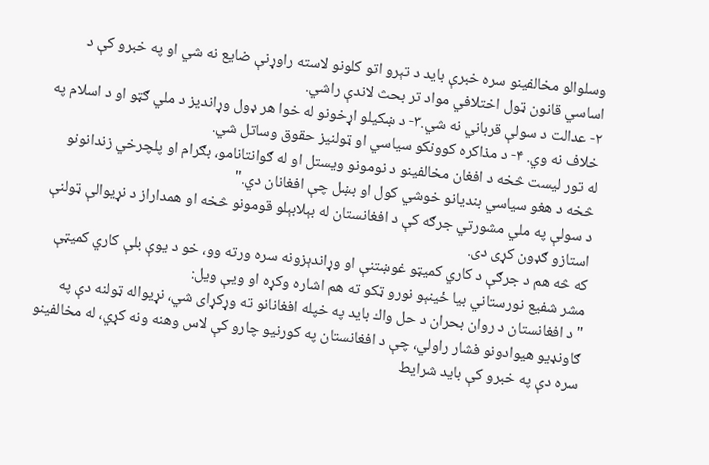وسلوالو مخالفينو سره خبرې بايد د تېرو اتو كلونو لاسته راوړنې ضايع نه شي او په خبرو كې د اساسي قانون ټول اختلافي مواد تر بحث لاندې راشي.
۲- عدالت د سولې قرباني نه شي.۳- د ښكيلو اړخونو له خوا هر ډول وړانديز د ملي ګټو او د اسلام په خلاف نه وي. ۴- د مذاكره كوونكو سياسي او ټولنيز حقوق وساتل شي.
له تور ليست څخه د افغان مخالفينو د نومونو ويستل او له ګوانتانامو، بګرام او پلچرخي زندانونو څخه د هغو سياسي بنديانو خوشي كول او بښل چې افغانان دي."
د سولې په ملي مشورتي جرګه كې د افغانستان له بېلابېلو قومونو څخه او همداراز د نړيوالې ټولنې استازو ګډون كړى دى.
كه څه هم د جرګې د كاري كميټو غوښتنې او وړاندېزونه سره ورته وو، خو د يوې بلې كاري كميټې مشر شفيع نورستاني بيا ځينېو نورو ټكو ته هم اشاره وكړه او ويې ويل:
"د افغانستان د روان بحران د حل واك بايد په خپله افغانانو ته وړكړاى شي، نړيواله ټولنه دې په ګاونډيو هيوادونو فشار راولي، چې د افغانستان په كورنيو چارو كې لاس وهنه ونه كړي، له مخالفينو سره دې په خبرو كې بايد شرايط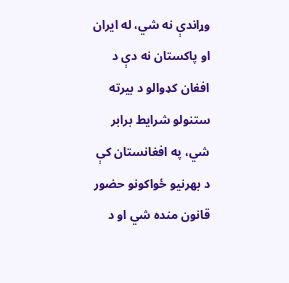وړاندې نه شي، له ايران او پاكستان نه دې د افغان كډوالو د بيرته ستنولو شرايط برابر شي، په افغانستان كې د بهرنيو ځواكونو حضور قانون منده شي او د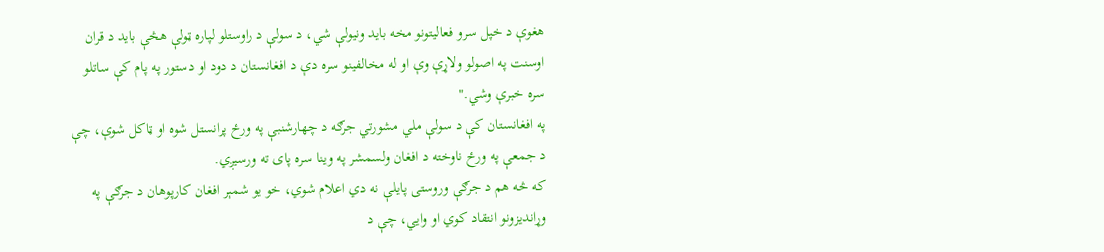هغوې د خپل سرو فعاليتونو مخه بايد ونيولې شي، د سولې د راوستلو لپاره ټولې هڅې بايد د قران اوسنت په اصولو ولاړې وې او له مخالفينو سره دې د افغانستان د دود او دستور په پام كې ساتلو سره خبرې وشي."
په افغانستان كې د سولې ملي مشورتي جرګه د چهارشنبې په ورځ پرانستل شوه او ټاكل شوې، چې د جمعې په ورځ ناوخته د افغان ولسمشر په وينا سره پاى ته ورسيږي.
كه څه هم د جرګې وروستى پايلې نه دي اعلام شوي، خو يو شمېر افغان كارپوهان د جرګې په وړانديزونو انتقاد كوي او وايي، چې د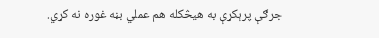جرګې پرېكړې به هيڅكله هم عملي بڼه غوره نه كړي.